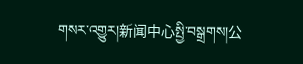གསར་འགྱུར།新闻中心སྤྱི་བསྒྲགས།公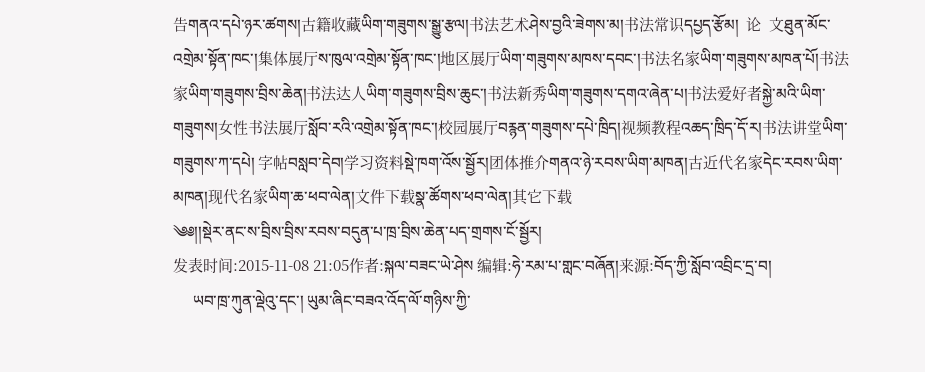告གནའ་དཔེ་ཉར་ཚགས།古籍收藏ཡིག་གཟུགས་སྒྱུ་རྩལ།书法艺术ཤེས་བྱའི་ཟེགས་མ།书法常识དཔྱད་རྩོམ།  论  文ཐུན་མོང་འགྲེམ་སྟོན་ཁང་།集体展厅ས་ཁུལ་འགྲེམ་སྟོན་ཁང་།地区展厅ཡིག་གཟུགས་མཁས་དབང་།书法名家ཡིག་གཟུགས་མཁན་པོ།书法家ཡིག་གཟུགས་བྲིས་ཆེན།书法达人ཡིག་གཟུགས་བྲིས་ཆུང་།书法新秀ཡིག་གཟུགས་དགའ་ཞེན་པ།书法爱好者སྐྱེ་མའི་ཡིག་གཟུགས།女性书法展厅སློབ་རའི་འགྲེམ་སྟོན་ཁང་།校园展厅བརྙན་གཟུགས་དཔེ་ཁྲིད།视频教程འཆད་ཁྲིད་དོ་ར།书法讲堂ཡིག་གཟུགས་ཀ་དཔེ། 字帖བསླབ་དེབ།学习资料སྡེ་ཁག་འོས་སྦྱོར།团体推介གནའ་ཉེ་རབས་ཡིག་མཁན།古近代名家དེང་རབས་ཡིག་མཁན།现代名家ཡིག་ཆ་ཕབ་ལེན།文件下载སྣ་ཚོགས་ཕབ་ལེན།其它下载
༄༅།།སྡེར་ནང་ས་བྲིས་བྲིས་རབས་བདུན་པ་ཁྲ་བྲིས་ཆེན་པད་གྲགས་ངོ་སྦྱོར།
发表时间:2015-11-08 21:05作者:སྐལ་བཟང་ཡེ་ཤེས 编辑:ཧེ་རམ་པ་གླང་བཞོན།来源:བོད་ཀྱི་སློབ་འབྲིང་དྲ་བ།
     ཡབ་ཁྲ་ཀུན་ལྡེའུ་དང་། ཡུམ་ཞིང་བཟའ་འོད་ལོ་གཉིས་ཀྱི་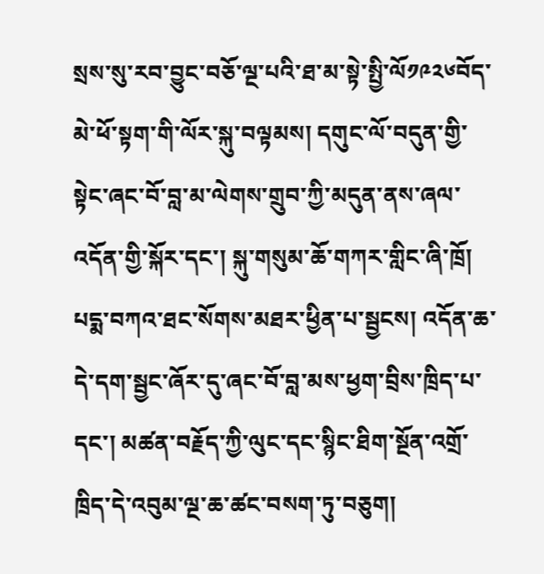སྲས་སུ་རབ་བྱུང་བཅོ་ལྔ་པའི་ཐ་མ་སྟེ་སྤྱི་ལོ༡༩༢༦བོད་མེ་ཕོ་སྟག་གི་ལོར་སྐུ་བལྟམས། དགུང་ལོ་བདུན་གྱི་སྟེང་ཞང་བོ་བླ་མ་ལེགས་གྲུབ་ཀྱི་མདུན་ནས་ཞལ་འདོན་གྱི་སྐོར་དང་། སྐུ་གསུམ་ཆོ་གཀར་གླིང་ཞི་ཁྲོ། པདྨ་བཀའ་ཐང་སོགས་མཐར་ཕྱིན་པ་སྦྱངས། འདོན་ཆ་དེ་དག་སྦྱང་ཞོར་དུ་ཞང་བོ་བླ་མས་ཕྱག་བྲིས་ཁྲིད་པ་དང་། མཚན་བརྗོད་ཀྱི་ལུང་དང་སྙིང་ཐིག་སྔོན་འགྲོ་ཁྲིད་དེ་འབུམ་ལྔ་ཆ་ཚང་བསག་ཏུ་བཅུག།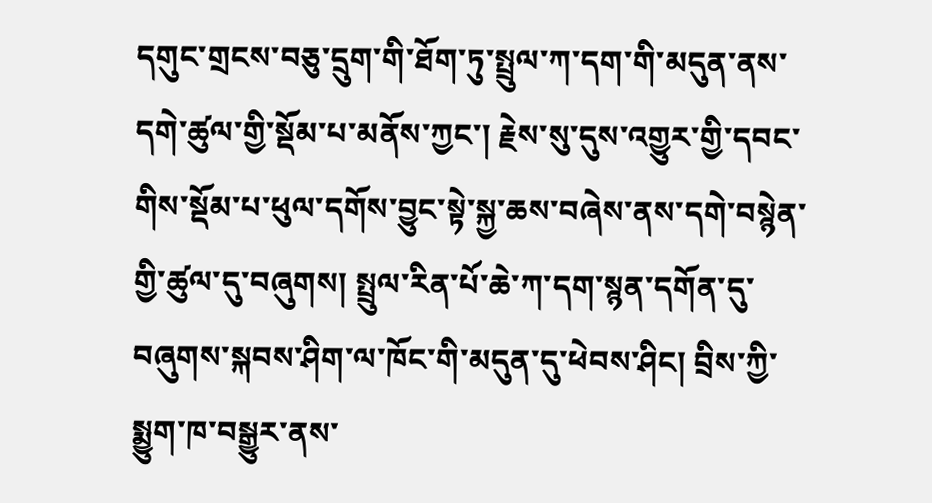དགུང་གྲངས་བཅུ་དྲུག་གི་ཐོག་ཏུ་སྤྲུལ་ཀ་དག་གི་མདུན་ནས་དགེ་ཚུལ་གྱི་སྡོམ་པ་མནོས་ཀྱང་། རྗེས་སུ་དུས་འགྱུར་གྱི་དབང་གིས་སྡོམ་པ་ཕུལ་དགོས་བྱུང་སྟེ་སྐྱ་ཆས་བཞེས་ནས་དགེ་བསྙེན་གྱི་ཚུལ་དུ་བཞུགས། སྤྲུལ་རིན་པོ་ཆེ་ཀ་དག་སྙན་དགོན་དུ་བཞུགས་སྐབས་ཤིག་ལ་ཁོང་གི་མདུན་དུ་ཕེབས་ཤིང། བྲིས་ཀྱི་སྨྱུག་ཁ་བསྒྱུར་ནས་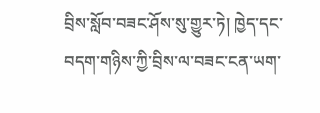བྲིས་སློབ་བཟང་ཤོས་སུ་གྱུར་ཏེ། ཁྱེད་དང་བདག་གཉིས་ཀྱི་བྲིས་ལ་བཟང་ངན་ཡག་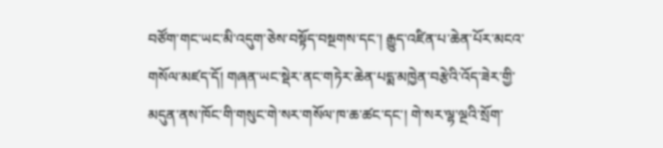བཙོག་གང་ཡང་མི་འདུག་ཅེས་བསྟོད་བསྔགས་དང་། རྒྱུད་འཛིན་པ་ཆེན་པོར་མངའ་གསོལ་མཛད་དོ། གཞན་ཡང་སྡེར་ནང་གཏེར་ཆེན་པདྨ་མཁྱེན་བརྩེའི་འོད་ཟེར་གྱི་མདུན་ནས་ཁོང་གི་གསུང་གེ་སར་གསོལ་ཁ་ཆ་ཚང་དང་། གེ་སར་ལྷ་ལྔའི་སྲོག་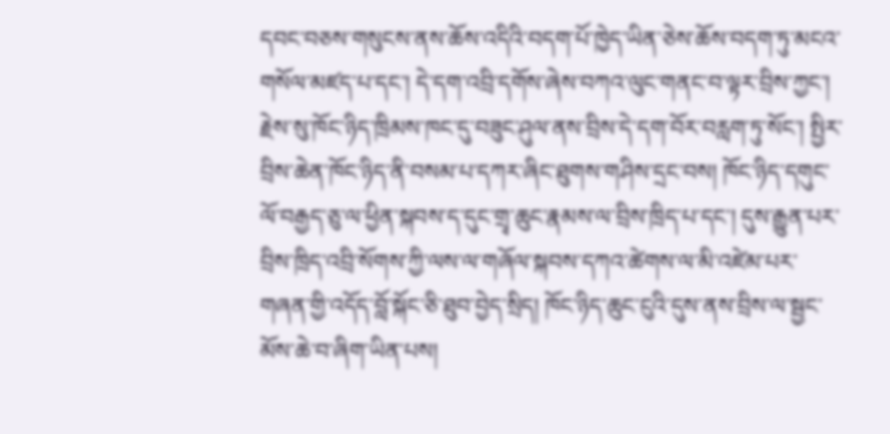དབང་བཅས་གསུངས་ནས་ཆོས་འདིའི་བདག་པོ་ཁྱེད་ཡིན་ཅེས་ཆོས་བདག་ཏུ་མངའ་གསོལ་མཛད་པ་དང་། དེ་དག་འབྲི་དགོས་ཞེས་བཀའ་ལུང་གནང་བ་ལྟར་བྲིས་ཀྱང་། རྗེས་སུ་ཁོང་ཉིད་ཁྲིམས་ཁང་དུ་བཟུང་ཤུལ་ནས་བྲིས་དེ་དག་བོར་བརླག་ཏུ་སོང་། སྤྱིར་བྲིས་ཆེན་ཁོང་ཉིད་ནི་བསམ་པ་དཀར་ཞིང་ཐུགས་གཤིས་དྲང་བས། ཁོང་ཉིད་དགུང་ལོ་བརྒྱད་ཅུ་ལ་ཕྱིན་སྐབས་ད་དུང་གྲྭ་ཆུང་རྣམས་ལ་བྲིས་ཁྲིད་པ་དང་། དུས་རྒྱུན་པར་བྲིས་ཁྲིད་འབྲི་སོགས་ཀྱི་ལས་ལ་གཞོལ་སྐབས་དཀའ་ཚེགས་ལ་མི་འཛེམ་པར་གཞན་གྱི་འདོད་བློ་སྐོང་ཅི་ཐུབ་བྱེད་སྲིད། ཁོང་ཉིད་ཆུང་ངུའི་དུས་ནས་བྲིས་ལ་སྦྱང་མོས་ཆེ་བ་ཞིག་ཡིན་པས།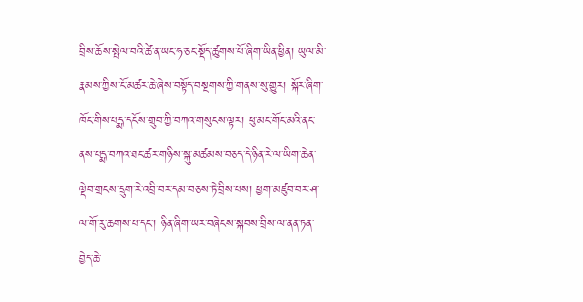བྲིས་ཆོས་སྤེལ་བའི་ཚེ་ན་ཡང་ཧ་ཅང་སྡོད་ཚུགས་པོ་ཞིག་ཡིན་ཕྱིན། ཡུལ་མི་རྣམས་ཀྱིས་ངོ་མཚར་ཆེ་ཞེས་བསྟོད་བསྔགས་ཀྱི་གནས་སུ་གྱུར། སྐོར་ཞིག་ཁོང་གིས་པདྨ་དངོས་གྲུབ་ཀྱི་བཀའ་གསུངས་ལྟར། ཕུ་མང་གོང་མའི་ནང་ནས་པདྨ་བཀའ་ཐང་ཚར་གཉིས་སྐུ་མཚམས་བཅད་དེ་ཉིན་རེ་ལ་ཡིག་ཆེན་ལྡེབ་གྲངས་དྲུག་རེ་འབྲི་བར་དམ་བཅས་ཏེ་བྲིས་པས། ཕྱག་མཛུབ་བར་ཤ་ལ་གོ་རུ་ཆགས་པ་དང་། ཉིན་ཞིག་ཡར་བཞེངས་སྐབས་བྲིས་ལ་ནན་ཏན་བྱེད་ཆེ་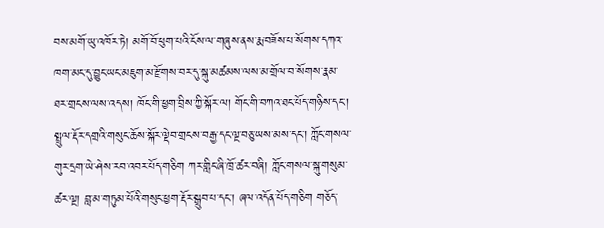བས་མགོ་ཡུ་འཁོར་ཏེ། མགོ་བོ་ཕུག་པའི་ངོས་ལ་གཞུས་ནས་རྨ་བཟོས་པ་སོགས་དཀའ་ཁག་མང་དུ་བྱུང་ཡང་མཇུག་མ་རྫོགས་བར་དུ་སྐུ་མཚམས་ལས་མ་གྲོལ་བ་སོགས་རྣམ་ཐར་གྲངས་ལས་འདས། ཁོང་གི་ཕྱག་བྲིས་ཀྱི་སྐོར་ལ། གོང་གི་བཀའ་ཐང་པོད་གཉིས་དང་། སྤྲུལ་རྡོར་དགྲའི་གསུང་ཆོས་སྐོར་ལྡེབ་གྲངས་བརྒྱ་དང་ལྔ་བཅུ་ཡས་མས་དང་། ཀློང་གསལ་གུར་དྲག་ཡེ་ཤེས་རབ་འབར་པོད་གཅིག ཀར་གླིང་ཞི་ཁྲོ་ཚར་བཞི། ཀློང་གསལ་སྐུ་གསུམ་ཚར་ལྔ། བླ་མ་གཏུམ་པོའི་གསུང་ཕྱག་རྡོར་སྒྲུབ་པ་དང་། ཞལ་འདོན་པོད་གཅིག གཅོད་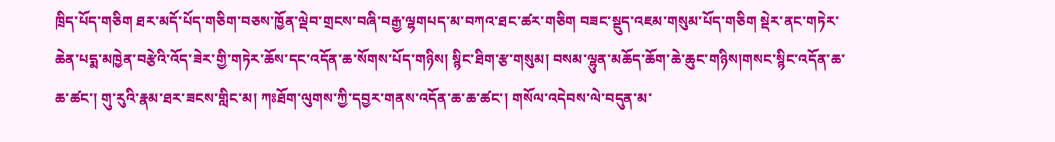ཁྲིད་པོད་གཅིག ཐར་མདོ་པོད་གཅིག་བཅས་ཁྱོན་ལྡེབ་གྲངས་བཞི་བརྒྱ་ལྷགཔད་མ་བཀའ་ཐང་ཚར་གཅིག བཟང་སྡུད་འཇམ་གསུམ་པོད་གཅིག སྡེར་ནང་གཏེར་ཆེན་པདྨ་མཁྱེན་བརྩེའི་འོད་ཟེར་གྱི་གཏེར་ཆོས་དང་འདོན་ཆ་སོགས་པོད་གཉིས། སྙིང་ཐིག་རྩ་གསུམ། བསམ་ལྷུན་མཆོད་ཆོག་ཆེ་ཆུང་གཉིས།གསང་སྙིང་འདོན་ཆ་ཆ་ཚང་། གུ་རུའི་རྣམ་ཐར་ཟངས་གླིང་མ། ཀཿཐོག་ལུགས་ཀྱི་དབྱར་གནས་འདོན་ཆ་ཆ་ཚང་། གསོལ་འདེབས་ལེ་བདུན་མ་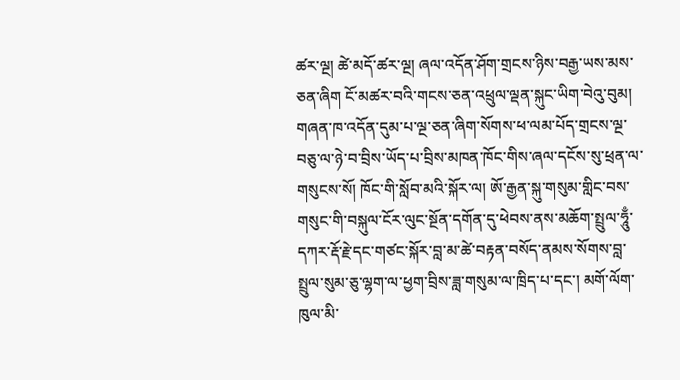ཚར་ལྔ། ཚེ་མདོ་ཚར་ལྔ། ཞལ་འདོན་ཤོག་གྲངས་ཉིས་བརྒྱ་ཡས་མས་ཅན་ཞིག ངོ་མཚར་བའི་གངས་ཅན་འཕྲུལ་ལྡན་སྐུང་ཡིག་བེའུ་བུམ། གཞན་ཁ་འདོན་དུམ་པ་ལྔ་ཅན་ཞིག་སོགས་ཕ་ལམ་པོད་གྲངས་ལྔ་བཅུ་ལ་ཉེ་བ་བྲིས་ཡོད་པ་བྲིས་མཁན་ཁོང་གིས་ཞལ་དངོས་སུ་ཕྲན་ལ་གསུངས་སོ། ཁོང་གི་སློབ་མའི་སྐོར་ལ། ཨོ་རྒྱན་སྐུ་གསུམ་གླིང་བས་གསུང་གི་བསྐུལ་ངོར་ལུང་སྔོན་དགོན་དུ་ཕེབས་ནས་མཆོག་སྤྲུལ་ཧཱུྃ་དཀར་རྡོ་རྗེ་དང་གཙང་སྐོར་བླ་མ་ཚེ་བརྟན་བསོད་ནམས་སོགས་བླ་སྤྲུལ་སུམ་ཅུ་ལྷག་ལ་ཕྱག་བྲིས་ཟླ་གསུམ་ལ་ཁྲིད་པ་དང་། མགོ་ལོག་ཁུལ་མི་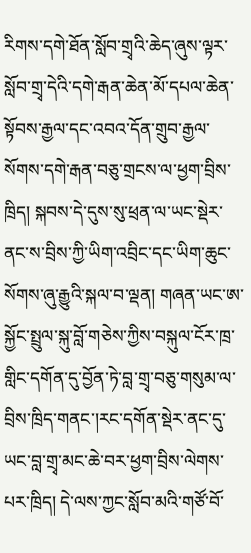རིགས་དགེ་ཐོན་སློབ་གྲྭའི་ཆེད་ཞུས་ལྟར་སློབ་གྲྭ་དེའི་དགེ་རྒན་ཆེན་མོ་དཔལ་ཆེན་སྟོབས་རྒྱལ་དང་འབའ་དོན་གྲུབ་རྒྱལ་སོགས་དགེ་རྒན་བཅུ་གྲངས་ལ་ཕྱག་བྲིས་ཁྲིད། སྐབས་དེ་དུས་སུ་ཕྲན་ལ་ཡང་སྡེར་ནང་ས་བྲིས་ཀྱི་ཡིག་འབྲིང་དང་ཡིག་ཆུང་སོགས་ཞུ་རྒྱུའི་སྐལ་བ་ལྡན། གཞན་ཡང་ཨ་སྐྱོང་སྤྲུལ་སྐུ་བློ་གཅེས་ཀྱིས་བསྐུལ་ངོར་ཁྲ་གླིང་དགོན་དུ་བྱོན་ཏེ་བླ་གྲྭ་བཅུ་གསུམ་ལ་བྲིས་ཁྲིད་གནང་།རང་དགོན་སྡེར་ནང་དུ་ཡང་བླ་གྲྭ་མང་ཆེ་བར་ཕྱག་བྲིས་ལེགས་པར་ཁྲིད། དེ་ལས་ཀྱང་སློབ་མའི་གཙོ་བོ་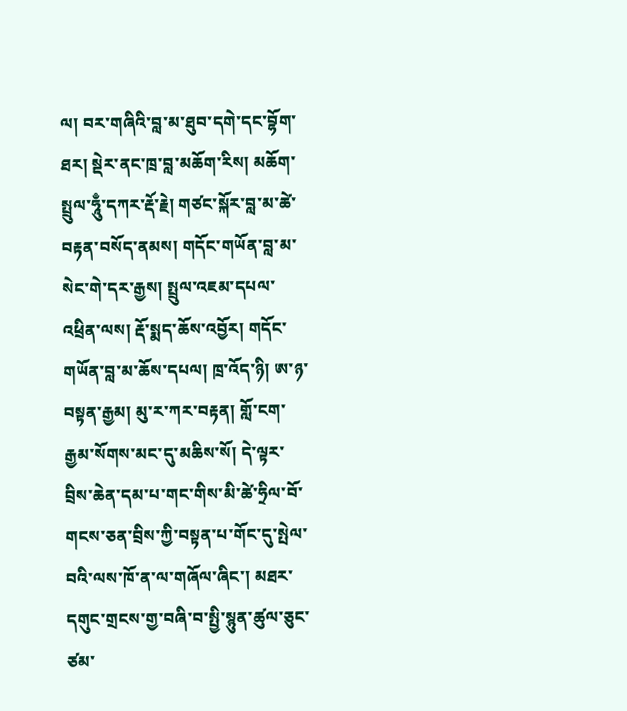ལ། བར་གཞིའི་བླ་མ་ཐུབ་དགེ་དང་བྷོག་ཐར། སྡེར་ནང་ཁྲ་བླ་མཆོག་རིས། མཆོག་སྤྲུལ་ཧཱུྃ་དཀར་རྡོ་རྗེ། གཙང་སྐོར་བླ་མ་ཚེ་བརྟན་བསོད་ནམས། གདོང་གཡོན་བླ་མ་སེང་གེ་དར་རྒྱས། སྤྲུལ་འཇམ་དཔལ་འཕྲིན་ལས། རྡོ་སྨད་ཆོས་འབྱོར། གདོང་གཡོན་བླ་མ་ཆོས་དཔལ། ཁྲ་འོད་ཉི། ཨ་ཉ་བསྟན་རྒྱམ། མུ་ར་ཀར་བརྟན། གློ་ངག་རྒྱམ་སོགས་མང་དུ་མཆིས་སོ། དེ་ལྟར་བྲིས་ཆེན་དམ་པ་གང་གིས་མི་ཚེ་ཧྲིལ་བོ་གངས་ཅན་བྲིས་ཀྱི་བསྟན་པ་གོང་དུ་སྤེལ་བའི་ལས་ཁོ་ན་ལ་གཞོལ་ཞིང་། མཐར་དགུང་གྲངས་གྱ་བཞི་བ་སྤྱི་སྙུན་ཚུལ་ཅུང་ཙམ་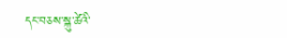དང་བཅས་སྐུ་ཚེའི་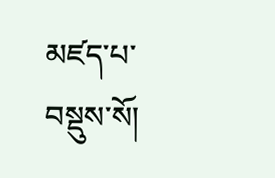མཛད་པ་བསྡུས་སོ།